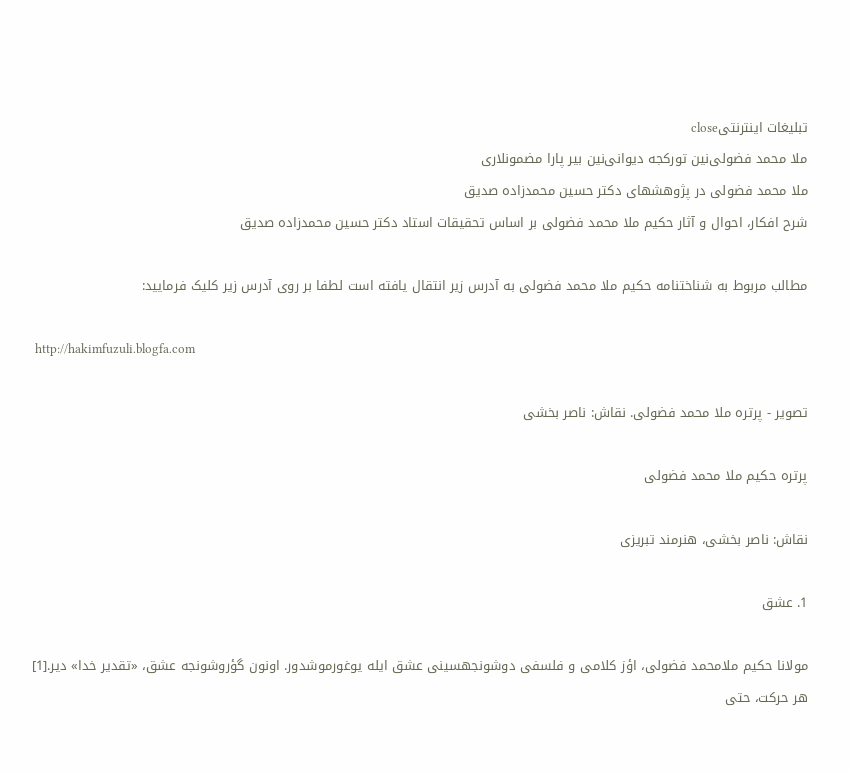تبلیغات اینترنتیclose
ملا محمد فضولی‌نین تورکجه دیوانی‌نین بیر پارا مضمونلاری
ملا محمد فضولی در پژوهشهای دکتر حسین محمدزاده صدیق
شرح افکار، احوال و آثار حکیم ملا محمد فضولی بر اساس تحقیقات استاد دکتر حسین محمدزاده صدیق

مطالب مربوط به شناختنامه حکیم ملا محمد فضولی به آدرس زیر انتقال یافته است لطفا بر روی آدرس زیر کلیک فرمایید:

 http://hakimfuzuli.blogfa.com

تصویر - پرتره ملا محمد فضولی. نقاش: ناصر بخشی

پرتره حکیم ملا محمد فضولی

نقاش: ناصر بخشی، هنرمند تبریزی

1. عشق

مولانا حکیم ملامحمد فضولی، اؤز کلامی و فلسفی دوشونجهسینی عشق ایله یوغورموشدور. اونون گؤروشونجه عشق، «تقدیر خدا» دیر.[1] هر حرکت، حتی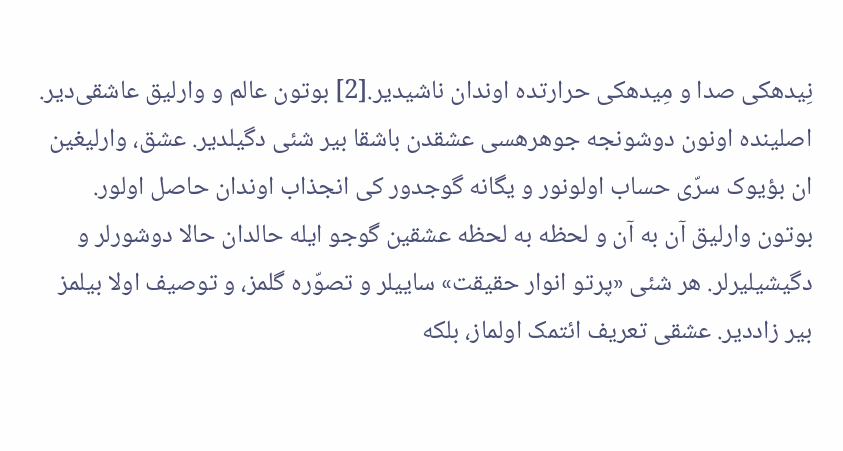نِیدهکی صدا و مِیدهکی حرارتده اوندان ناشیدیر.[2] بوتون عالم و وارلیق عاشقی‌دیر. اصلینده اونون دوشونجه جوهرهسی عشقدن باشقا بیر شئی دگیلدیر. عشق، وارلیغین ان بؤیوک سرّی حساب اولونور و یگانه گوجدور کی انجذاب اوندان حاصل اولور. بوتون وارلیق آن به آن و لحظه به لحظه عشقین گوجو ایله حالدان حالا دوشورلر و دگیشیلیرلر. هر شئی «پرتو انوار حقیقت» ساییلر و تصوّره گلمز، و توصیف اولا بیلمز بیر زاددیر. عشقی تعریف ائتمک اولماز، بلکه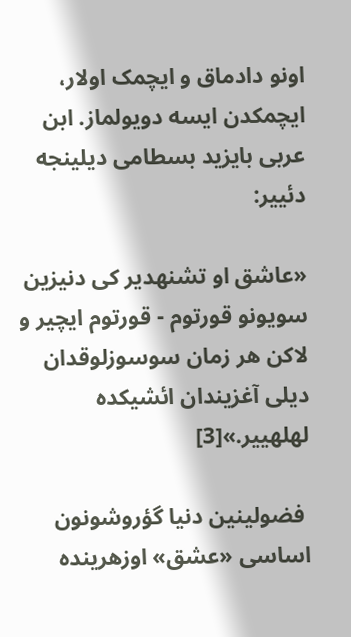اونو دادماق و ایچمک اولار، ایچمکدن ایسه دویولماز. ابن عربی بایزید بسطامی دیلینجه دئییر:

«عاشق او تشنهدیر کی دنیزین سویونو قورتوم - قورتوم ایچیر و لاکن هر زمان سوسوزلوقدان دیلی آغزیندان ائشیکده لهلهییر.»[3]

 فضولینین دنیا گؤروشونون اساسی «عشق» اوزهرینده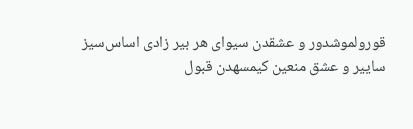قورولموشدور و عشقدن سیوای هر بیر زادی اساس‌سیز ساییر و عشق منعین کیمسهدن قبول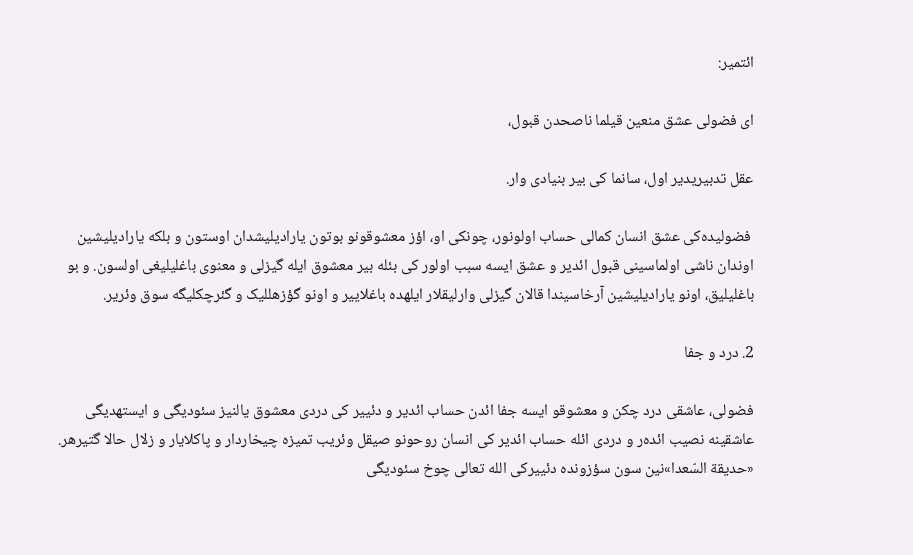ائتمیر:

ای فضولی عشق منعین قیلما ناصحدن قبول،

عقل تدبیریدیر اول، سانما کی بیر بنیادی وار.

 فضولیده‌کی عشق انسان کمالی حساب اولونور، چونکی او، اؤز معشوقونو بوتون یارادیلیشدان اوستون و بلکه یارادیلیشین اوندان ناشی اولماسینی قبول ائدیر و عشق ایسه سبب اولور کی بئله بیر معشوق ایله گیزلی و معنوی باغلیلیغی اولسون. و بو باغلیلیق، اونو یارادیلیشین آرخاسیندا قالان گیزلی وارلیقلار ایلهده باغلاییر و اونو گؤزهللیک و گئرچکلیگه سوق وئریر.

2. درد و جفا

فضولی، عاشقی درد چکن و معشوقو ایسه جفا ائدن حساب ائدیر و دئییر کی دردی معشوق یالنیز سئودیگی و ایستهدیگی عاشقینه نصیب ائده‌ر و دردی ائله حساب ائدیر کی انسان روحونو صیقل وئریب تمیزه چیخاردار و پاکلایار و زلال حالا گتیرهر. «حدیقة السّعدا»نین سون سؤزونده دئییرکی الله تعالی چوخ سئودیگی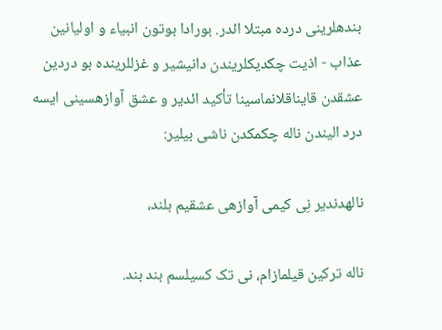بندهلرینی درده مبتلا ائدر. بورادا بوتون انبیاء و اولیانین عذاب - اذیت چکدیکلریندن دانیشیر و غزللرینده بو دردین عشقدن قایناقلانماسینا تأکید ائدیر و عشق آوازهسینی ایسه درد الیندن ناله چکمکدن ناشی بیلیر:

نالهدندیر نِی کیمی آوازهی عشقیم بلند،

ناله ترکین قیلمازام، نی تک کسیلسم بند بند.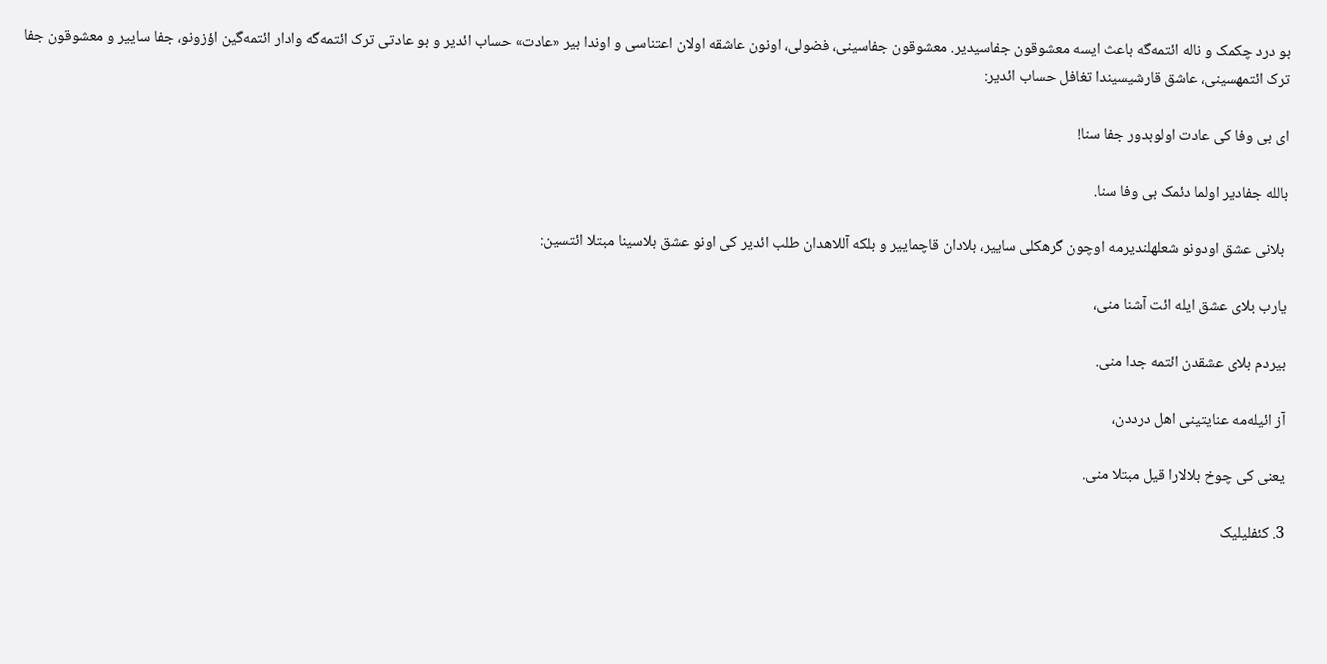بو درد چکمک و ناله ائتمه‌گه باعث ایسه معشوقون جفاسیدیر. معشوقون جفاسینی، فضولی، اونون عاشقه اولان اعتناسی و اوندا بیر «عادت» حساب ائدیر و بو عادتی ترک ائتمه‌گه وادار ائتمه‌گین اؤزونو، جفا ساییر و معشوقون جفا ترک ائتمهسینی، عاشق قارشیسیندا تغافل حساب ائدیر:

ای بی وفا کی عادت اولوبدور جفا سنا!

بالله جفادیر اولما دئمک بی وفا سنا.

 بلانی عشق اودونو شعلهلندیرمه اوچون گرهکلی ساییر، بلادان قاچماییر و بلکه آللاهدان طلب ائدیر کی اونو عشق بلاسینا مبتلا ائتسین:

یارب بلای عشق ایله ائت آشنا منی،

بیردم بلای عشقدن ائتمه جدا منی.

آز ائیله‌مه عنایتینی اهل درددن،

یعنی کی چوخ بلالارا قیل مبتلا منی.

3. کئفلیلیک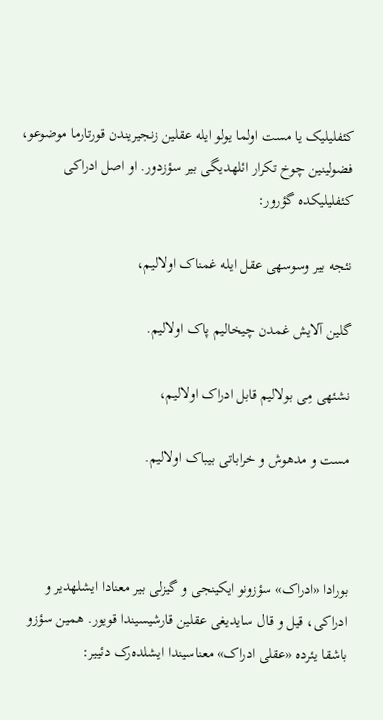کئفلیلیک یا مست اولما یولو ایله عقلین زنجیریندن قورتارما موضوعو، فضولینین چوخ تکرار ائلهدیگی بیر سؤزدور. او اصل ادراکی کئفلیلیکده گؤرور:

نئجه بیر وسوسهی عقل ایله غمناک اولالیم،

گلین آلایش غمدن چیخالیم پاک اولالیم.

نشئهی مِی بولالیم قابل ادراک اولالیم،

مست و مدهوش و خراباتی بیباک اولالیم.



بورادا «ادراک» سؤزونو ایکینجی و گیزلی بیر معنادا ایشلهدیر و ادراکی، قیل و قال سایدیغی عقلین قارشیسیندا قویور. همین سؤزو باشقا یئرده «عقلی ادراک» معناسیندا ایشلده‌رک دئییر: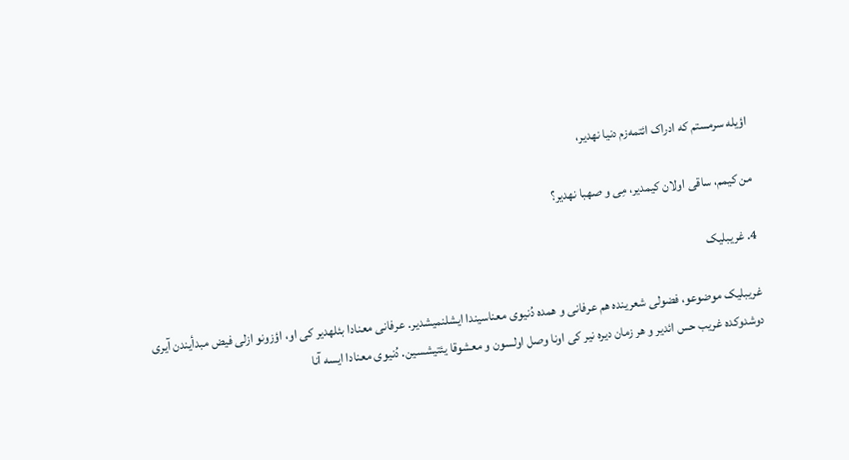اؤیله سرمستم که ادراک ائتمه‌زم دنیا نهدیر،

من کیمم، ساقی اولان کیمدیر، مِی و صهبا نهدیر؟

4. غریبلیک

غریبلیک موضوعو، فضولی شعرینده هم عرفانی و همده دُنیوی معناسیندا ایشلنمیشدیر. عرفانی معنادا بئلهدیر کی او، اؤزونو ازلی فیض مبدأیندن آیری دوشدوکده غریب حس ائدیر و هر زمان دیره نیر کی اونا وصل اولسون و معشوقا یئتیشسین. دُنیوی معنادا ایسه آنا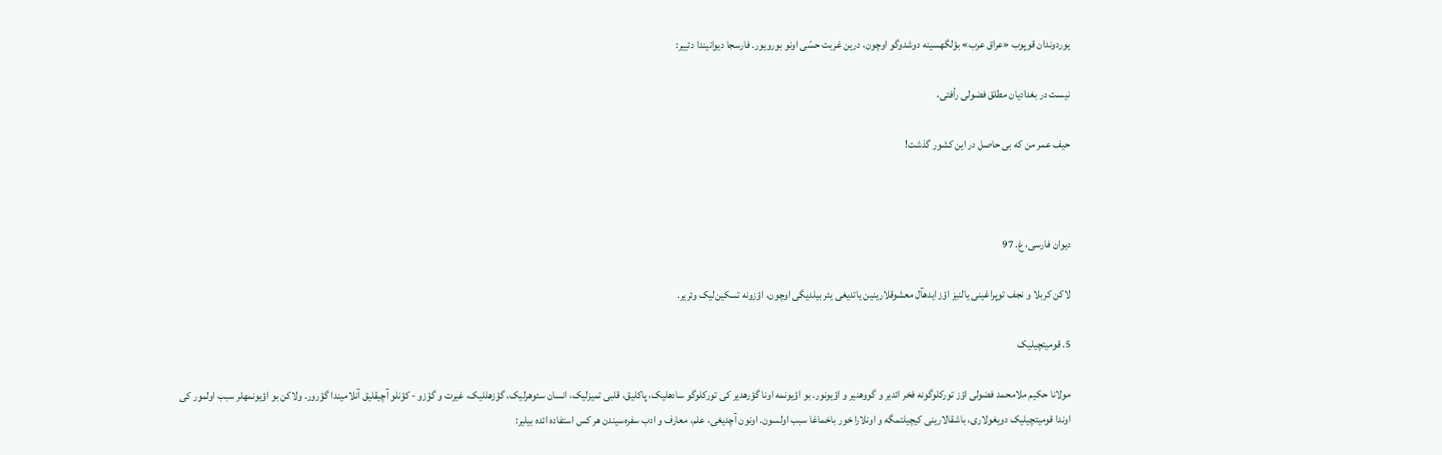یوردوندان قوپوب «عراق عرب» بؤلگهسینه دوشدوگو اوچون، درین غربت حسّی اونو بورویور. فارسجا دیوانیندا دئییر:

نیست در بغدادیان مطلق فضولی رأفتی،

حیف عمر من که بی حاصل در این کشور گذشت!



دیوان فارسی، غ. 97

لاکن کربلا و نجف توپراغینی یالنیز اؤز ایدهآل معشوقلارینین یاتدیغی یئر بیلدیگی اوچون، اؤزونه تسکین‌لیک وئریر.

5. قومیتچیلیک

مولانا حکیم ملامحمد فضولی اؤز تورکلوگونه فخر ائدیر و گووهنیر و اؤیونور. بو اؤیونمه اونا گؤرهدیر کی تورکلوگو سادهلیک، پاکلیق، قلبی تمیزلیک، انسان سئوهرلیک، گؤزهللیک، غیرت و گؤزو - کؤنلو آچیقلیق آنلامیندا گؤرور. ولاکن بو اؤیونمهلر سبب اولمور کی اوندا قومیتچیلیک دویغولاری، باشقالارینی کیچیلتمگه و اونلارا خور باخماغا سبب اولسون. اونون آچدیغی، علم، معارف و ادب سفره‌سیندن هر کس استفاده ائده بیلیر: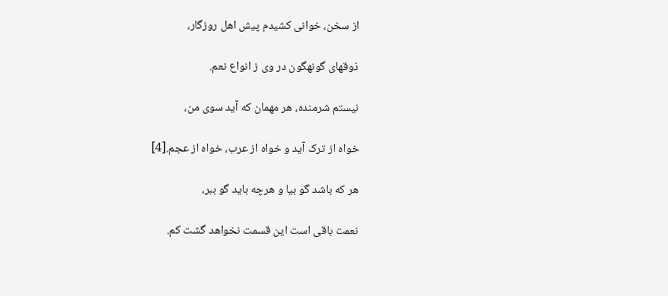از سخن، خوانی کشیدم پیش اهل روزگار،

ذوقهای گونهگون در وی ز انواع نعم.

نیستم شرمنده، هر مهمان که آید سوی من،

خواه از ترک آید و خواه از عرب، خواه از عجم.[4]

هر که باشد گو بیا و هرچه باید گو ببر،

نعمت باقی است این قسمت نخواهد گشت کم.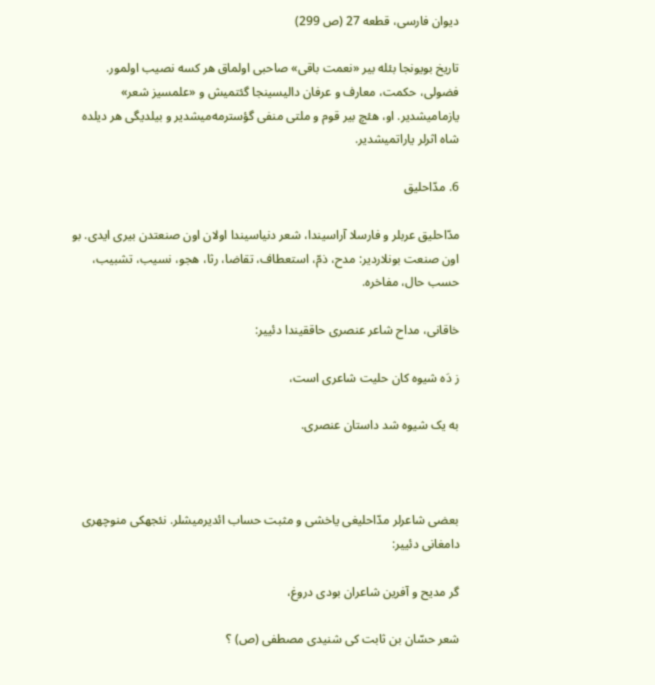دیوان فارسی، قطعه 27 (ص 299)

تاریخ بویونجا بئله بیر «نعمت باقی» صاحبی اولماق هر کسه نصیب اولمور. فضولی، حکمت، معارف و عرفان دالیسینجا گئتمیش و «علمسیز شعر» یازمامیشدیر. او، هئچ بیر قوم و ملتی منفی گؤسترمه‌میشدیر و بیلدیگی هر دیلده شاه اثرلر یاراتمیشدیر.

6. مدّاحلیق

مدّاحلیق عربلر و فارسلا آراسیندا، شعر دنیاسیندا اولان اون صنعتدن بیری ایدی. بو اون صنعت بونلاردیر: مدح، ذمّ، استعطاف، تقاضا، رثا، هجو، نسیب، تشبیب، حسب حال، مفاخره.

خاقانی، مداح شاعر عنصری حاققیندا دئییر:

ز دَه شیوه کان حلیت شاعری است،

به یک شیوه شد داستان عنصری.



بعضی شاعرلر مدّاحلیغی یاخشی و مثبت حساب ائدیرمیشلر. نئجهکی منوچهری دامغانی دئییر:

گر مدیح و آفرین شاعران بودی دروغ،

شعر حسّان بن ثابت کی شنیدی مصطفی (ص) ؟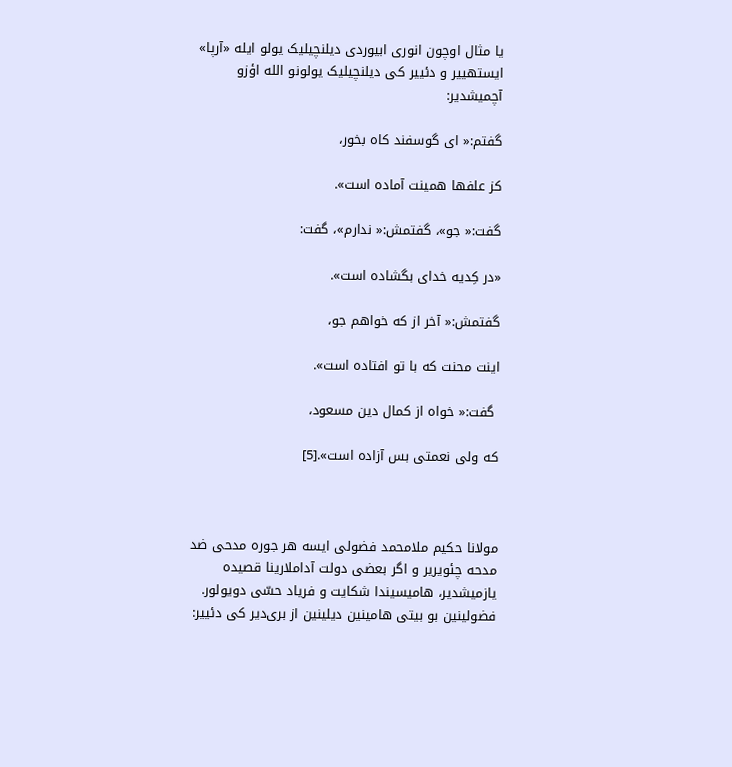یا مثال اوچون انوری ابیوردی دیلنچیلیک یولو ایله «آرپا» ایستهییر و دئییر کی دیلنچیلیک یولونو الله اؤزو آچمیشدیر:

گفتم:« ای گوسفند کاه بخور،

کز علفها همینت آماده است».

گفت:« جو»، گفتمش:« ندارم»، گفت:

«در کِدیه خدای بگشاده است».

گفتمش:« آخر از که خواهم جو،

اینت محنت که با تو افتاده است».

 گفت:« خواه از کمال دین مسعود،

که ولی نعمتی بس آزاده است».[5]



مولانا حکیم ملامحمد فضولی ایسه هر جوره مدحی ضد مدحه چئویریر و اگر بعضی دولت آداملارینا قصیده یازمیشدیر، هامیسیندا شکایت و فریاد حسّی دویولور. فضولینین بو بیتی هامینین دیلینین از بری‌‌دیر کی دئییر: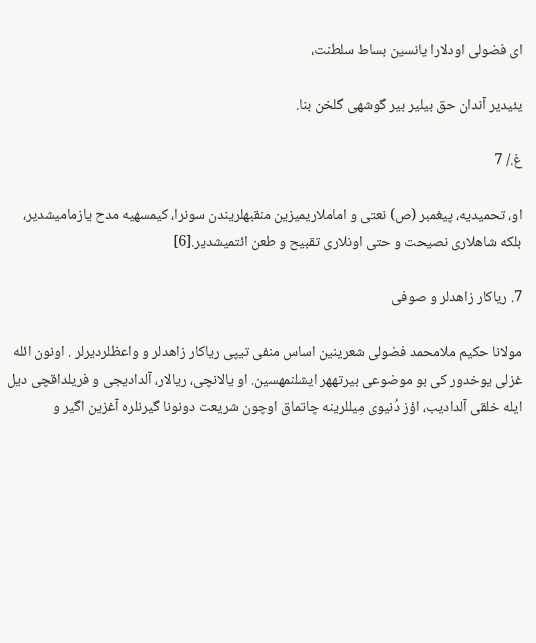ای فضولی اودلارا یانسین بساط سلطنت،

یئیدیر آندان حق بیلیر بیر گوشهی گلخن بنا.

غ./ 7

او، تحمیدیه، پیغمبر (ص) نعتی و اماملاریمیزین منقبهلریندن سونرا، کیمسهیه مدح یازمامیشدیر، بلکه شاهلاری نصیحت و حتی اونلاری تقبیح و طعن ائتمیشدیر.[6]

7. ریاکار زاهدلر و صوفی

مولانا حکیم ملامحمد فضولی شعرینین اساس منفی تیپی ریاکار زاهدلر و واعظلردیرلر . اونون ائله غزلی یوخدور کی بو موضوعی بیرتههر ایشلنمهسین. او یالانچی، ریالار، آلدادیجی و فریلداقچی دیل ایله خلقی آلدادیب، اؤز دُنیوی مِیللرینه چاتماق اوچون شریعت دونونا گیرنلره آغزین اگیر و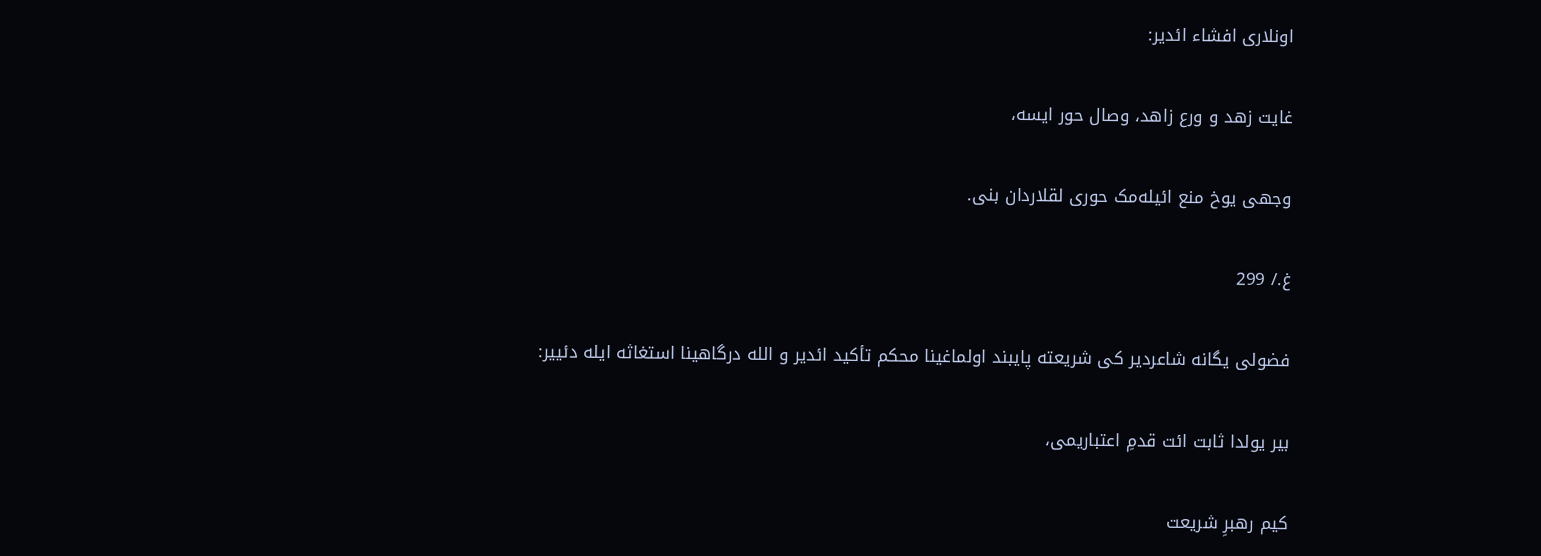اونلاری افشاء ائدیر:

غایت زهد و ورع زاهد، وصال حور ایسه،

وجهی یوخ منع ائیله‌مک حوری لقلاردان بنی.

غ./ 299

فضولی یگانه شاعردیر کی شریعته پایبند اولماغینا محکم تأکید ائدیر و الله درگاهینا استغاثه ایله دئییر:

بیر یولدا ثابت ائت قدمِ اعتباریمی،

کیم رهبرِ شریعت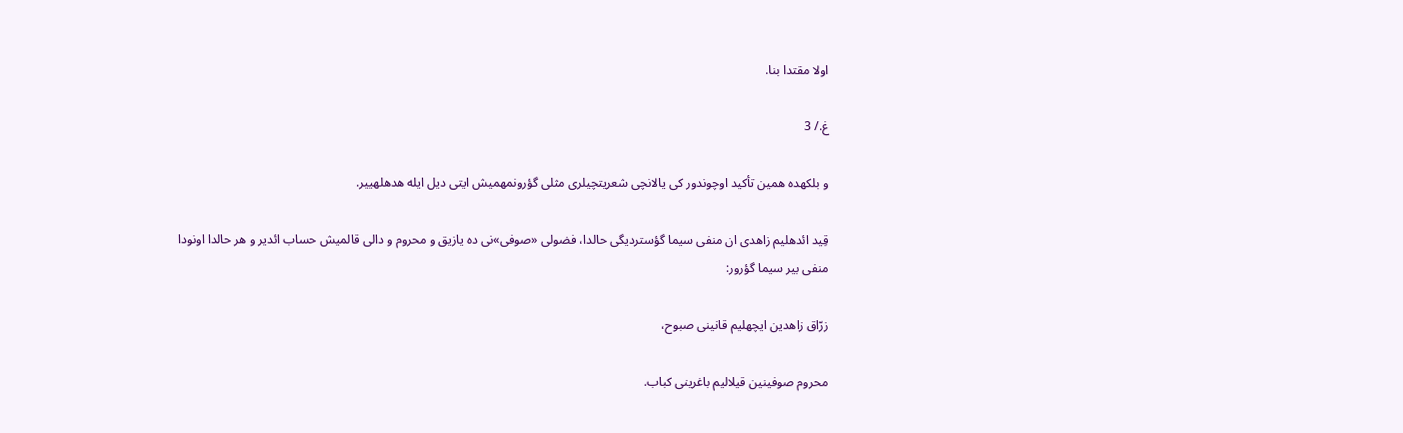اولا مقتدا بنا.

غ./ 3

و بلکهده همین تأکید اوچوندور کی یالانچی شعریتچیلری مثلی گؤرونمهمیش ایتی دیل ایله هدهلهییر.

قِید ائدهلیم زاهدی ان منفی سیما گؤستردیگی حالدا، فضولی «صوفی»نی ده یازیق و محروم و دالی قالمیش حساب ائدیر و هر حالدا اونودا منفی بیر سیما گؤرور:

زرّاق زاهدین ایچهلیم قانینی صبوح،

محروم صوفینین قیلالیم باغرینی کباب.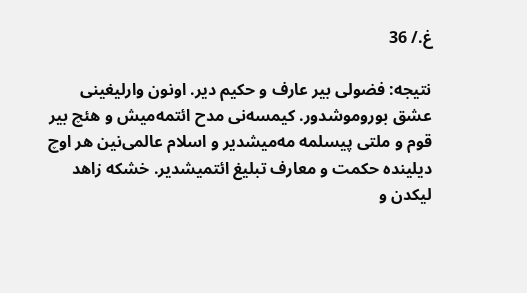غ./ 36

نتیجه: فضولی بیر عارف و حکیم دیر. اونون وارلیغینی عشق بوروموشدور. کیمسه‌نی مدح ائتمه‌میش و هئچ بیر قوم و ملتی پیسلمه‌ مه‌میشدیر و اسلام عالمی‌نین هر اوچ دیلینده حکمت و معارف تبلیغ ائتمیشدیر. خشکه زاهد لیکدن و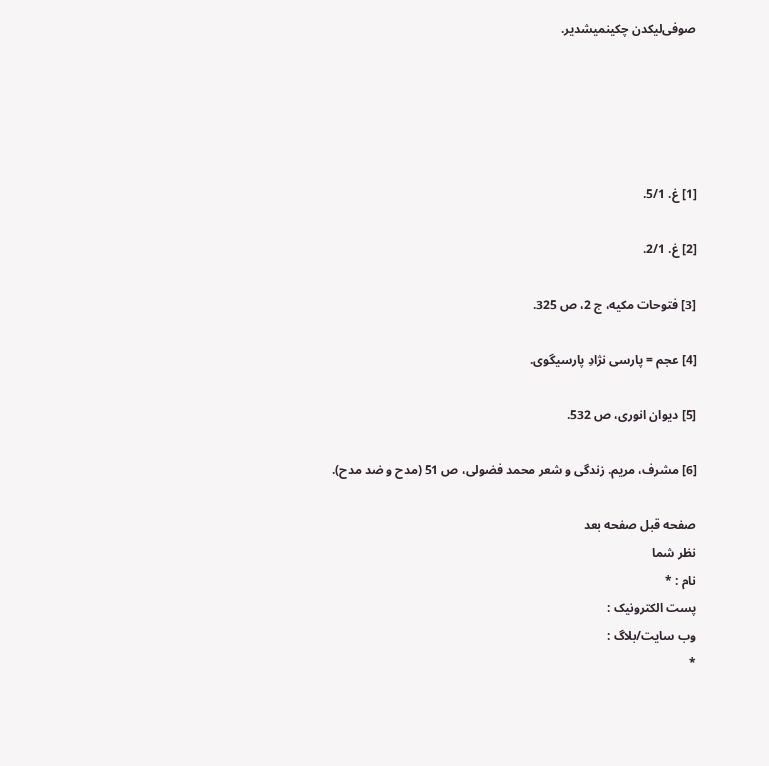صوفی‌لیکدن چکینمیشدیر.





[1] غ. 5/1.

[2] غ. 2/1.

[3] فتوحات مکیه، ج 2، ص 325.

[4] عجم = پارسی نژادِ پارسیگوی.

[5] دیوان انوری، ص 532.

[6] مشرف، مریم. زندگی و شعر محمد فضولی، ص 51 (مدح و ضد مدح).

صفحه قبل صفحه بعد
نظر شما
نام : *
پست الکترونیک :
وب سایت/بلاگ :
*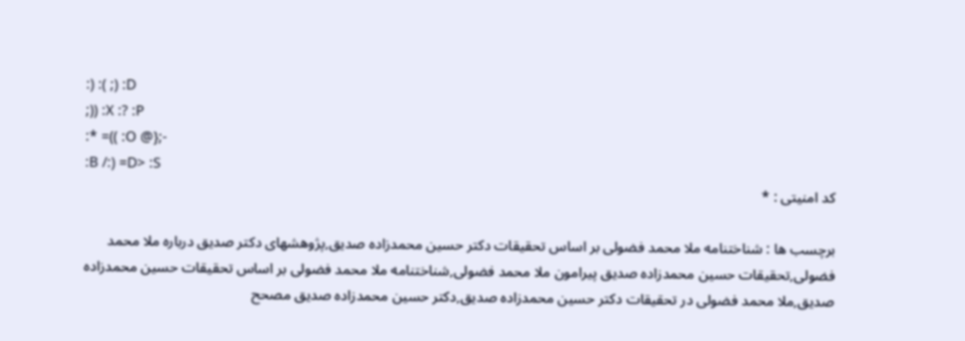:) :( ;) :D
;)) :X :? :P
:* =(( :O @};-
:B /:) =D> :S
کد امنیتی : *

برچسب ها : شناختنامه ملا محمد فضولی بر اساس تحقیقات دکتر حسین محمدزاده صدیق,پژوهشهای دکتر صدیق درباره ملا محمد فضولی,تحقیقات حسین محمدزاده صدیق پیرامون ملا محمد فضولی,شناختنامه ملا محمد فضولی بر اساس تحقیقات حسین محمدزاده صدیق,ملا محمد فضولی در تحقیقات دکتر حسین محمدزاده صدیق,دکتر حسین محمدزاده صدیق مصحح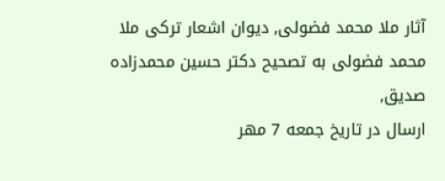آثار ملا محمد فضولی, دیوان اشعار ترکی ملا محمد فضولی به تصحیح دکتر حسین محمدزاده صدیق,
ارسال در تاريخ جمعه 7 مهر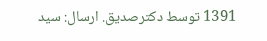1391 توسط دکترصدیق. ارسال: سید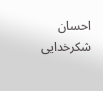احسان شکرخدایی